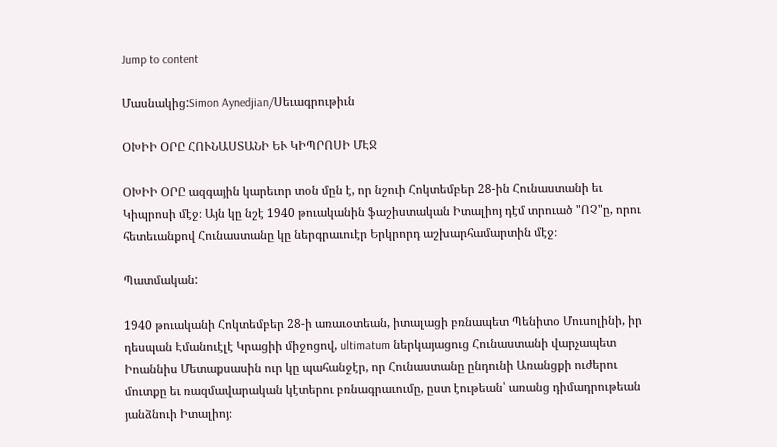Jump to content

Մասնակից:Simon Aynedjian/Սեւագրութիւն

ՕԽԻԻ ՕՐԸ ՀՈՒՆԱՍՏԱՆԻ ԵՒ ԿԻՊՐՈՍԻ ՄԷՋ

ՕԽԻԻ ՕՐԸ ազգային կարեւոր տօն մըն է, որ նշուի Հոկտեմբեր 28-ին Հունաստանի եւ Կիպրոսի մէջ։ Այն կը նշէ 1940 թուականին ֆաշիստական Իտալիոյ դէմ տրուած "ՈՉ"ը, որու հետեւանքով Հունաստանը կը ներգրաւուէր Երկրորդ աշխարհամարտին մէջ։

Պատմական:

1940 թուականի Հոկտեմբեր 28-ի առաւօտեան, իտալացի բռնապետ Պենիտօ Մուսոլինի, իր դեսպան Էմանուէլէ Կրացիի միջոցով, ultimatum ներկայացուց Հունաստանի վարչապետ Իոաննիս Մետաքսասին ուր կը պահանջէր, որ Հունաստանը ընդունի Առանցքի ուժերու մուտքը եւ ռազմավարական կէտերու բռնագրաւումը, ըստ էութեան՝ առանց դիմադրութեան յանձնուի Իտալիոյ։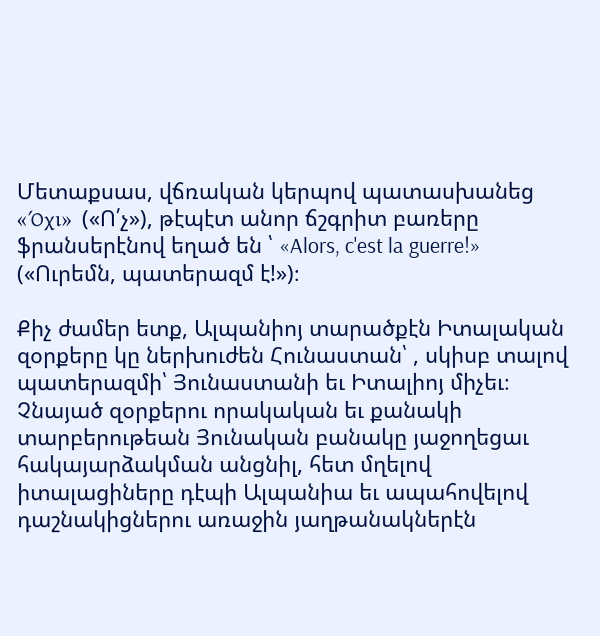Մետաքսաս, վճռական կերպով պատասխանեց «Όχι»  («Ո՛չ»), թէպէտ անոր ճշգրիտ բառերը ֆրանսերէնով եղած են ՝ «Alors, c'est la guerre!» («Ուրեմն, պատերազմ է!»)։

Քիչ ժամեր ետք, Ալպանիոյ տարածքէն Իտալական զօրքերը կը ներխուժեն Հունաստան՝ , սկիսբ տալով պատերազմի՝ Յունաստանի եւ Իտալիոյ միչեւ։ Չնայած զօրքերու որակական եւ քանակի տարբերութեան Յունական բանակը յաջողեցաւ հակայարձակման անցնիլ, հետ մղելով իտալացիները դէպի Ալպանիա եւ ապահովելով դաշնակիցներու առաջին յաղթանակներէն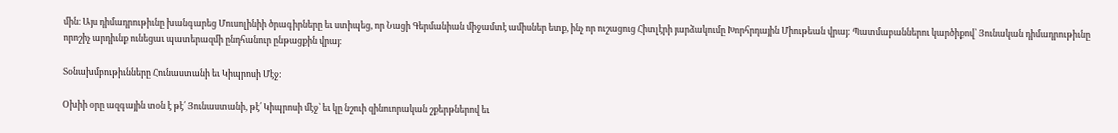մին։ Այս դիմադրութիւնը խանգարեց Մուսոլինիի ծրագիրները եւ ստիպեց, որ Նացի Գերմանիան միջամտէ ամիսներ ետք, ինչ որ ուշացուց Հիտլէրի յարձակումը Խորհրդային Միութեան վրայ: Պատմաբաններու կարծիքով՝ Յունական դիմադրութիւնը որոշիչ արդիւնք ունեցաւ պատերազմի ընդհանուր ընթացքին վրայ։

Տօնախմբութիւնները Հունաստանի եւ Կիպրոսի Մէջ:

Օխիի օրը ազգային տօն է թէ՛ Յունաստանի, թէ՛ Կիպրոսի մէջ՝ եւ կը նշուի զինուորական շքերթներով եւ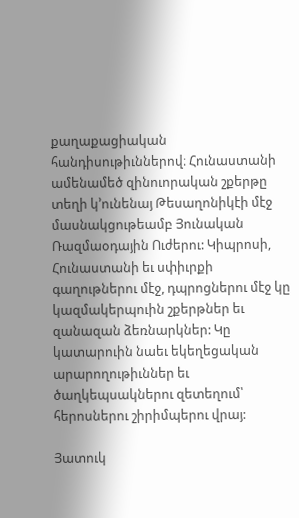քաղաքացիական հանդիսութիւններով։ Հունաստանի ամենամեծ զինուորական շքերթը տեղի կ’ունենայ Թեսաղոնիկէի մէջ մասնակցութեամբ Յունական Ռազմաօդային Ուժերու: Կիպրոսի, Հունաստանի եւ սփիւրքի գաղութներու մէջ, դպրոցներու մէջ կը կազմակերպուին շքերթներ եւ զանազան ձեռնարկներ: Կը կատարուին նաեւ եկեղեցական արարողութիւններ եւ ծաղկեպսակներու զետեղում՝ հերոսներու շիրիմպերու վրայ:

Յատուկ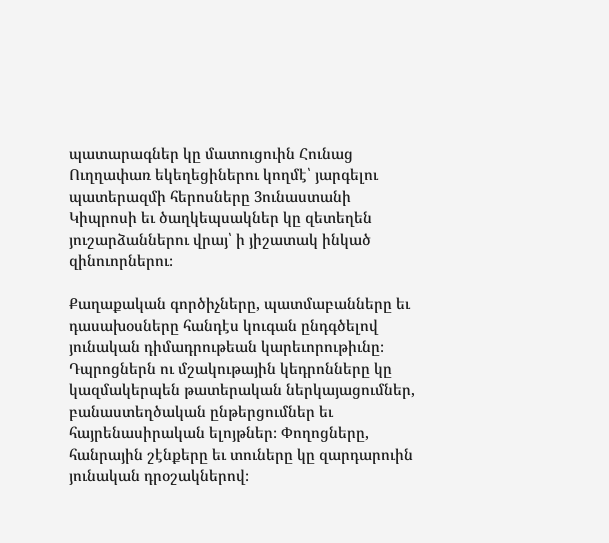պատարագներ կը մատուցուին Հունաց Ուղղափառ եկեղեցիներու կողմէ՝ յարգելու պատերազմի հերոսները 3ունաստանի Կիպրոսի եւ ծաղկեպսակներ կը զետեղեն յուշարձաններու վրայ՝ ի յիշատակ ինկած զինուորներու։

Քաղաքական գործիչները, պատմաբանները եւ դասախօսները հանդէս կուգան ընդգծելով յունական դիմադրութեան կարեւորութիւնը։ Դպրոցներն ու մշակութային կեդրոնները կը կազմակերպեն թատերական ներկայացումներ, բանաստեղծական ընթերցումներ եւ հայրենասիրական ելոյթներ։ Փողոցները, հանրային շէնքերը եւ տուները կը զարդարուին յունական դրօշակներով։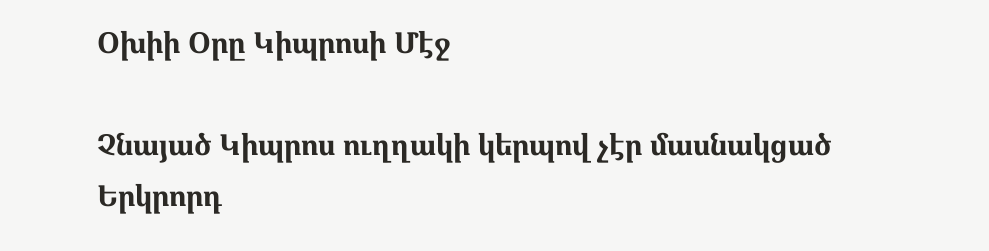Օխիի Օրը Կիպրոսի Մէջ

Չնայած Կիպրոս ուղղակի կերպով չէր մասնակցած Երկրորդ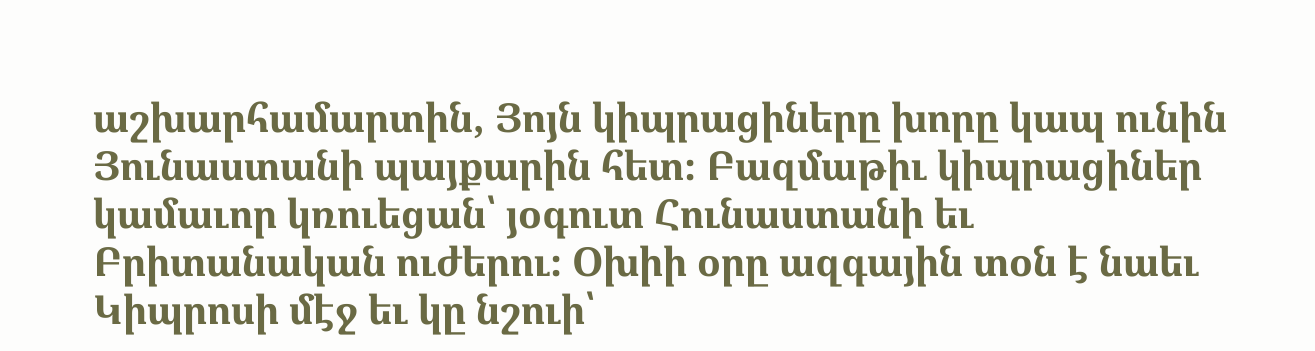աշխարհամարտին, Յոյն կիպրացիները խորը կապ ունին Յունաստանի պայքարին հետ։ Բազմաթիւ կիպրացիներ կամաւոր կռուեցան՝ յօգուտ Հունաստանի եւ Բրիտանական ուժերու։ Օխիի օրը ազգային տօն է նաեւ Կիպրոսի մէջ եւ կը նշուի՝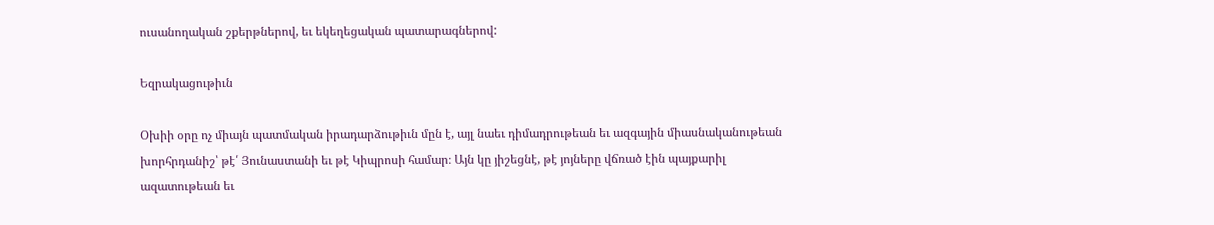ուսանողական շքերթներով, եւ եկեղեցական պատարագներով:

Եզրակացութիւն

Օխիի օրը ոչ միայն պատմական իրադարձութիւն մըն է, այլ նաեւ դիմադրութեան եւ ազգային միասնականութեան խորհրդանիշ՝ թէ՛ Յունաստանի եւ թէ Կիպրոսի համար։ Այն կը յիշեցնէ, թէ յոյները վճռած էին պայքարիլ ազատութեան եւ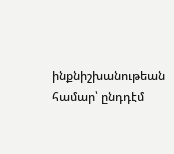ինքնիշխանութեան համար՝ ընդդէմ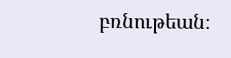բռնութեան։